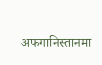अफगानिस्तानमा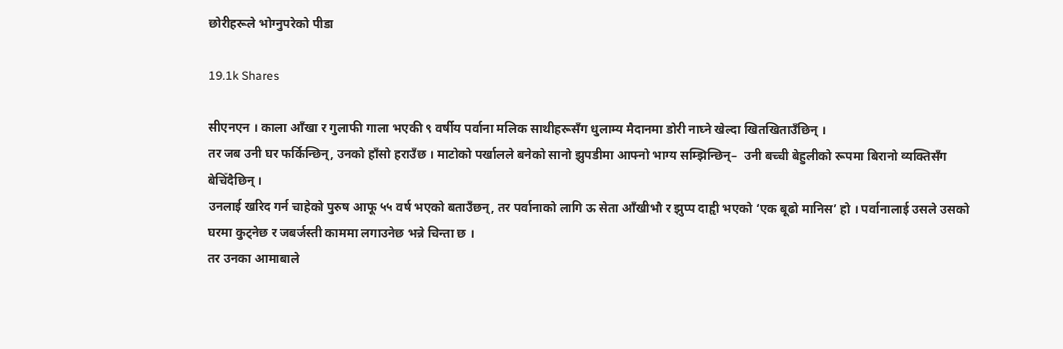छोरीहरूले भोग्नुपरेको पीडा

19.1k Shares

सीएनएन । काला आँखा र गुलाफी गाला भएकी ९ वर्षीय पर्वाना मलिक साथीहरूसँग धुलाम्य मैदानमा डोरी नाघ्ने खेल्दा खितखिताउँछिन् ।
तर जब उनी घर फर्किन्छिन्, उनको हाँसो हराउँछ । माटोको पर्खालले बनेको सानो झुपडीमा आफ्नो भाग्य सम्झिन्छिन्–  उनी बच्ची बेहुलीको रूपमा बिरानो व्यक्तिसँग बेचिँदैछिन् ।
उनलाई खरिद गर्न चाहेको पुरुष आफू ५५ वर्ष भएको बताउँछन्, तर पर्वानाको लागि ऊ सेता आँखीभौ र झुप्प दाहृी भएको ‘एक बूढो मानिस’ हो । पर्वानालाई उसले उसको घरमा कुट्नेछ र जबर्जस्ती काममा लगाउनेछ भन्ने चिन्ता छ ।
तर उनका आमाबाले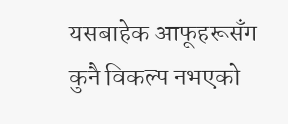यसबाहेक आफूहरूसँग कुनै विकल्प नभएको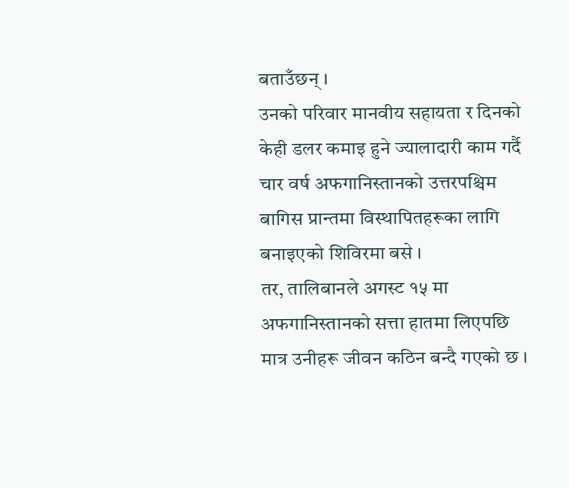बताउँछन् ।
उनको परिवार मानवीय सहायता र दिनको केही डलर कमाइ हुने ज्यालादारी काम गर्दै चार वर्ष अफगानिस्तानको उत्तरपश्चिम बागिस प्रान्तमा विस्थापितहरूका लागि बनाइएको शिविरमा बसे ।
तर, तालिबानले अगस्ट १५ मा अफगानिस्तानको सत्ता हातमा लिएपछि मात्र उनीहरू जीवन कठिन बन्दै गएको छ ।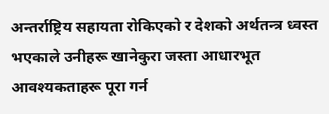अन्तर्राष्ट्रिय सहायता रोकिएको र देशको अर्थतन्त्र ध्वस्त भएकाले उनीहरू खानेकुरा जस्ता आधारभूत आवश्यकताहरू पूरा गर्न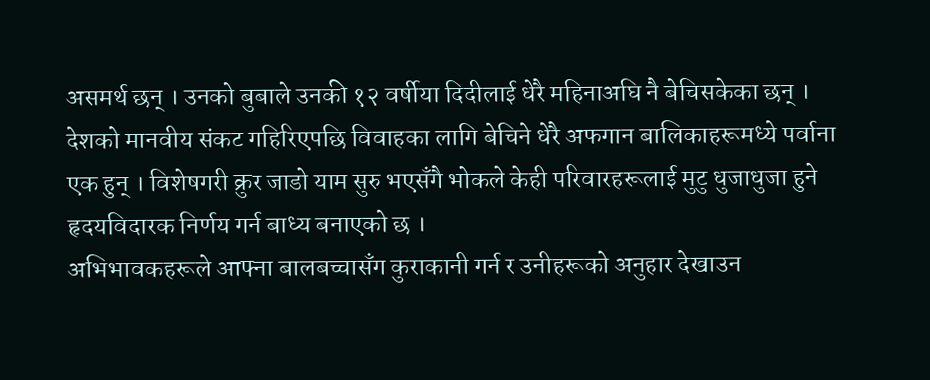असमर्थ छन् । उनको बुबाले उनकी १२ वर्षीया दिदीलाई धेरै महिनाअघि नै बेचिसकेका छन् ।
देशको मानवीय संकट गहिरिएपछि विवाहका लागि बेचिने धेरै अफगान बालिकाहरूमध्ये पर्वाना एक हुन् । विशेषगरी क्रुर जाडो याम सुरु भएसँगै भोकले केही परिवारहरूलाई मुटु धुजाधुजा हुने हृदयविदारक निर्णय गर्न बाध्य बनाएको छ ।
अभिभावकहरूले आफ्ना बालबच्चासँग कुराकानी गर्न र उनीहरूको अनुहार देखाउन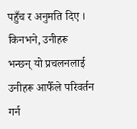पहुँच र अनुमति दिए । किनभने, उनीहरू भन्छन् यो प्रचलनलाई उनीहरू आफैँले परिवर्तन गर्न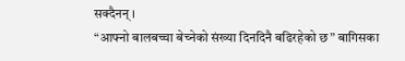सक्दैनन् ।
“आफ्नो बालबच्चा बेच्नेको संख्या दिनदिनै बढिरहेको छ” बागिसका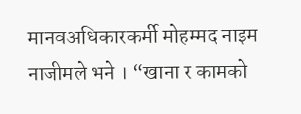मानवअधिकारकर्मी मोहम्मद नाइम नाजीमले भने । “खाना र कामको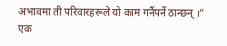अभावमा ती परिवारहरूले यो काम गर्नैपर्ने ठान्छन् ।”
एक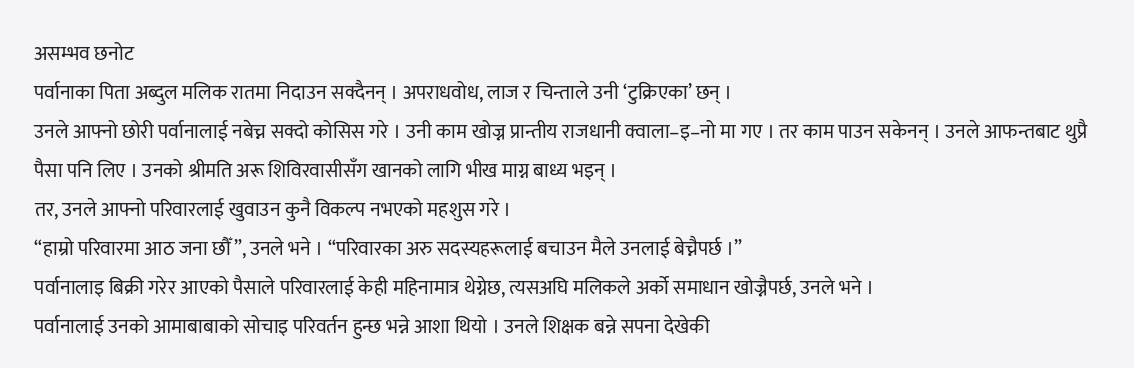असम्भव छनोट
पर्वानाका पिता अब्दुल मलिक रातमा निदाउन सक्दैनन् । अपराधवोध, लाज र चिन्ताले उनी ‘टुक्रिएका’ छन् ।
उनले आफ्नो छोरी पर्वानालाई नबेच्न सक्दो कोसिस गरे । उनी काम खोज्न प्रान्तीय राजधानी क्वाला–इ–नो मा गए । तर काम पाउन सकेनन् । उनले आफन्तबाट थुप्रै पैसा पनि लिए । उनको श्रीमति अरू शिविरवासीसँग खानको लागि भीख माग्न बाध्य भइन् ।
तर, उनले आफ्नो परिवारलाई खुवाउन कुनै विकल्प नभएको महशुस गरे ।
“हाम्रो परिवारमा आठ जना छौँ”, उनले भने । “परिवारका अरु सदस्यहरूलाई बचाउन मैले उनलाई बेच्नैपर्छ ।”
पर्वानालाइ बिक्री गरेर आएको पैसाले परिवारलाई केही महिनामात्र थेग्नेछ, त्यसअघि मलिकले अर्को समाधान खोज्नैपर्छ, उनले भने ।
पर्वानालाई उनको आमाबाबाको सोचाइ परिवर्तन हुन्छ भन्ने आशा थियो । उनले शिक्षक बन्ने सपना देखेकी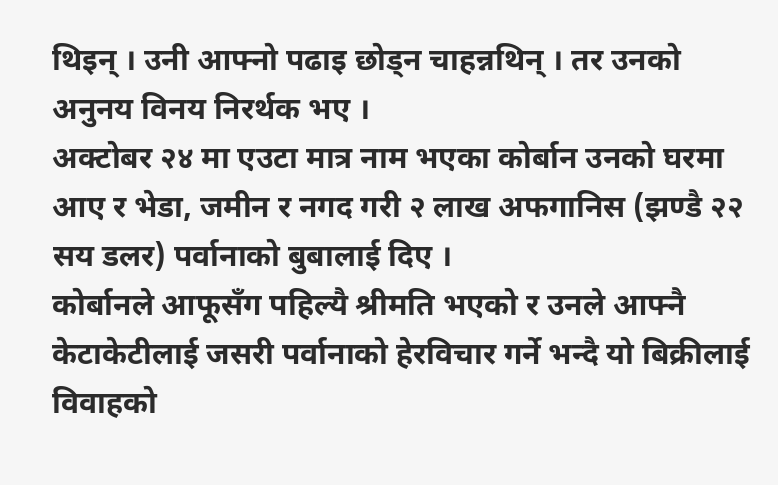थिइन् । उनी आफ्नो पढाइ छोड्न चाहन्नथिन् । तर उनको अनुनय विनय निरर्थक भए ।
अक्टोबर २४ मा एउटा मात्र नाम भएका कोर्बान उनको घरमा आए र भेडा, जमीन र नगद गरी २ लाख अफगानिस (झण्डै २२ सय डलर) पर्वानाको बुबालाई दिए ।
कोर्बानले आफूसँग पहिल्यै श्रीमति भएको र उनले आफ्नै केटाकेटीलाई जसरी पर्वानाको हेरविचार गर्ने भन्दै यो बिक्रीलाई विवाहको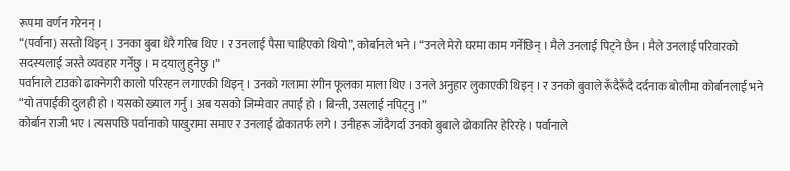रूपमा वर्णन गरेनन् ।
“(पर्वाना) सस्तो थिइन् । उनका बुबा धेरै गरिब थिए । र उनलाई पैसा चाहिएको थियो”, कोर्बानले भने । “उनले मेरो घरमा काम गर्नेछिन् । मैले उनलाई पिट्ने छैन । मैले उनलाई परिवारको सदस्यलाई जस्तै व्यवहार गर्नेछु । म दयालु हुनेछु ।”
पर्वानाले टाउको ढाक्नेगरी कालो परिरहन लगाएकी थिइन् । उनको गलामा रंगीन फूलका माला थिए । उनले अनुहार लुकाएकी थिइन् । र उनको बुवाले रूँदैरूँदै दर्दनाक बोलीमा कोर्बानलाई भने “यो तपाईंकी दुलही हो । यसको ख्याल गर्नु । अब यसको जिम्मेवार तपाई हो । बिन्ती, उसलाई नपिट्नु ।”
कोर्बान राजी भए । त्यसपछि पर्वानाको पाखुरामा समाए र उनलाई ढोकातर्फ लगे । उनीहरू जाँदैगर्दा उनको बुबाले ढोकातिर हेरिरहे । पर्वानाले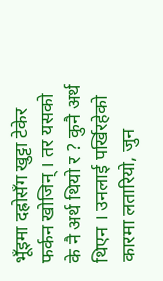भूँइमा दह्रोसँग खुट्टा टेकेर फर्कन खोजिन् । तर यसको के नै अर्थ थियो र ? कुनै अर्थ थिएन । उनलाई पर्खिरहेको कारमा लतारियो, जुन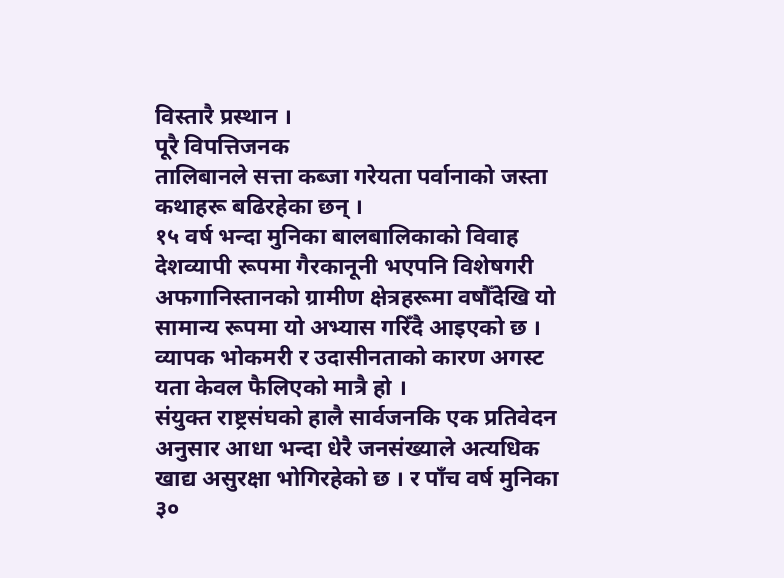विस्तारै प्रस्थान ।
पूरै विपत्तिजनक
तालिबानले सत्ता कब्जा गरेयता पर्वानाको जस्ता कथाहरू बढिरहेका छन् ।
१५ वर्ष भन्दा मुनिका बालबालिकाको विवाह देशव्यापी रूपमा गैरकानूनी भएपनि विशेषगरी अफगानिस्तानको ग्रामीण क्षेत्रहरूमा वषौँदेखि यो सामान्य रूपमा यो अभ्यास गरिँदै आइएको छ । व्यापक भोकमरी र उदासीनताको कारण अगस्ट यता केवल फैलिएको मात्रै हो ।
संयुक्त राष्ट्रसंघको हालै सार्वजनकि एक प्रतिवेदन अनुसार आधा भन्दा धेरै जनसंख्याले अत्यधिक खाद्य असुरक्षा भोगिरहेको छ । र पाँच वर्ष मुनिका ३०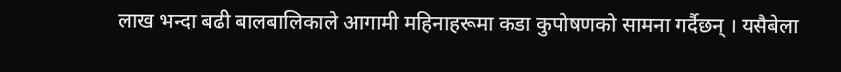लाख भन्दा बढी बालबालिकाले आगामी महिनाहरूमा कडा कुपोषणको सामना गर्दैछन् । यसैबेला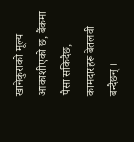खानेकुराको मूल्य आकाशीएको छ, बैंकमा पैसा सकिदैछ, कामदारहरू बेतलवी बन्दैछन् ।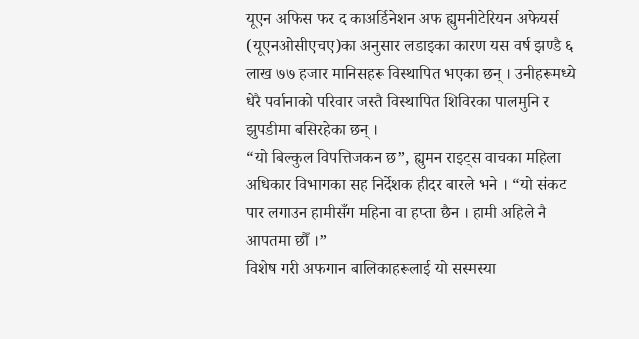यूएन अफिस फर द काअर्डिनेशन अफ ह्युमनीटेरियन अफेयर्स (यूएनओसीएचए)का अनुसार लडाइका कारण यस वर्ष झण्डै ६ लाख ७७ हजार मानिसहरू विस्थापित भएका छन् । उनीहरूमध्ये धेरै पर्वानाको परिवार जस्तै विस्थापित शिविरका पालमुनि र झुपडीमा बसिरहेका छन् ।
“यो बिल्कुल विपत्तिजकन छ”, ह्युमन राइट्स वाचका महिला अधिकार विभागका सह निर्देशक हीदर बारले भने । “यो संकट पार लगाउन हामीसँग महिना वा हप्ता छैन । हामी अहिले नै आपतमा छौँ ।”
विशेष गरी अफगान बालिकाहरूलाई यो सस्मस्या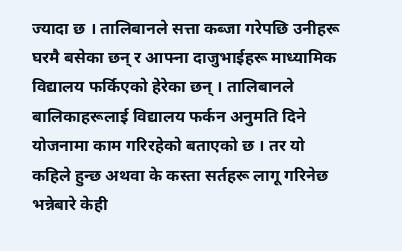ज्यादा छ । तालिबानले सत्ता कब्जा गरेपछि उनीहरू घरमै बसेका छन् र आफ्ना दाजुभाईहरू माध्यामिक विद्यालय फर्किएको हेरेका छन् । तालिबानले बालिकाहरूलाई विद्यालय फर्कन अनुमति दिने योजनामा काम गरिरहेको बताएको छ । तर यो कहिले हुन्छ अथवा के कस्ता सर्तहरू लागू गरिनेछ भन्नेबारे केही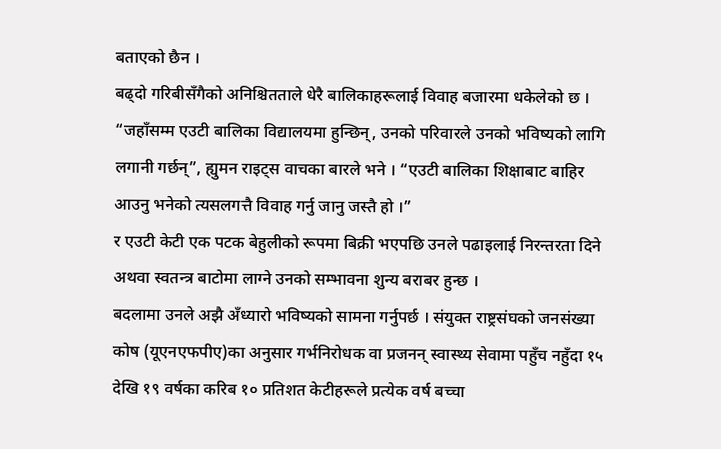बताएको छैन ।
बढ्दो गरिबीसँगैको अनिश्चितताले धेरै बालिकाहरूलाई विवाह बजारमा धकेलेको छ ।
“जहाँसम्म एउटी बालिका विद्यालयमा हुन्छिन्, उनको परिवारले उनको भविष्यको लागि लगानी गर्छन्”, ह्युमन राइट्स वाचका बारले भने । “एउटी बालिका शिक्षाबाट बाहिर आउनु भनेको त्यसलगत्तै विवाह गर्नु जानु जस्तै हो ।”
र एउटी केटी एक पटक बेहुलीको रूपमा बिक्री भएपछि उनले पढाइलाई निरन्तरता दिने अथवा स्वतन्त्र बाटोमा लाग्ने उनको सम्भावना शुन्य बराबर हुन्छ ।
बदलामा उनले अझै अँध्यारो भविष्यको सामना गर्नुपर्छ । संयुक्त राष्ट्रसंघको जनसंख्या कोष (यूएनएफपीए)का अनुसार गर्भनिरोधक वा प्रजनन् स्वास्थ्य सेवामा पहुँच नहुँदा १५ देखि १९ वर्षका करिब १० प्रतिशत केटीहरूले प्रत्येक वर्ष बच्चा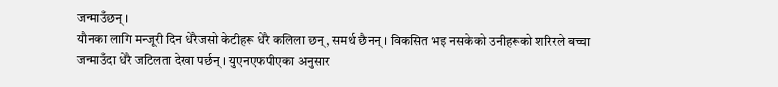जन्माउँछन् ।
यौनका लागि मन्जूरी दिन धेरैजसो केटीहरू धेरै कलिला छन्, समर्थ छैनन् । विकसित भइ नसकेको उनीहरूको शरिरले बच्चा जन्माउँदा धेरै जटिलता देखा पर्छन् । युएनएफपीएका अनुसार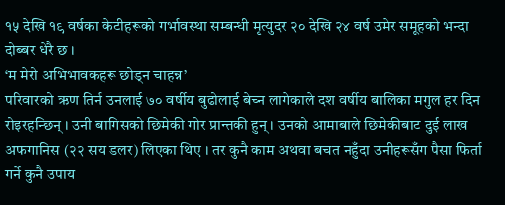१५ देखि १९ वर्षका केटीहरूको गर्भावस्था सम्बन्धी मृत्युदर २० देखि २४ वर्ष उमेर समूहको भन्दा दोब्बर धेरै छ ।
‘म मेरो अभिभावकहरू छोड्न चाहन्न’
परिवारको ऋण तिर्न उनलाई ७० वर्षीय बुढोलाई बेच्न लागेकाले दश वर्षीय बालिका मगुल हर दिन रोइरहन्छिन् । उनी बागिसको छिमेकी गोर प्रान्तकी हुन् । उनको आमाबाले छिमेकीबाट दुई लाख अफगानिस (२२ सय डलर) लिएका थिए । तर कुनै काम अथवा बचत नहुँदा उनीहरूसँग पैसा फिर्ता गर्ने कुनै उपाय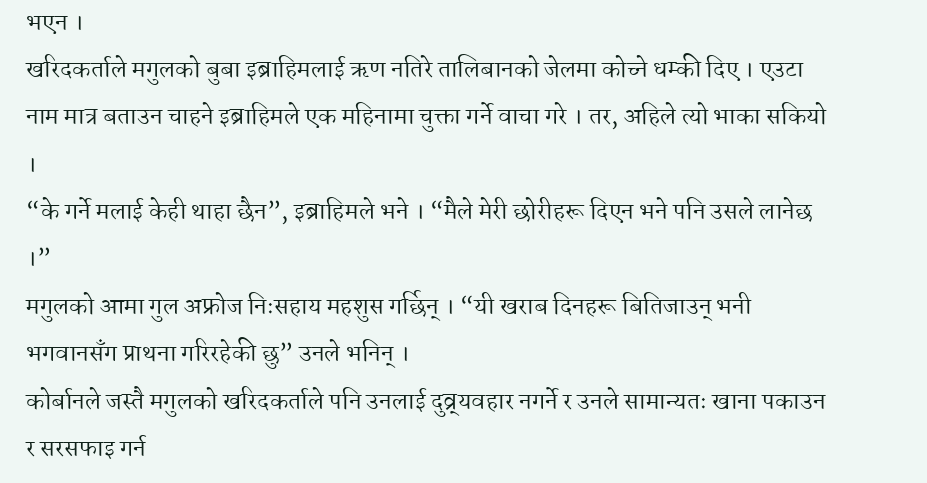भएन ।
खरिदकर्ताले मगुलको बुबा इब्राहिमलाई ऋण नतिरे तालिबानको जेलमा कोच्ने धम्की दिए । एउटा नाम मात्र बताउन चाहने इब्राहिमले एक महिनामा चुक्ता गर्ने वाचा गरे । तर, अहिले त्यो भाका सकियो ।
“के गर्ने मलाई केही थाहा छैन”, इब्राहिमले भने । “मैले मेरी छोरीहरू दिएन भने पनि उसले लानेछ ।”
मगुलको आमा गुल अफ्रोज निःसहाय महशुस गर्छिन् । “यी खराब दिनहरू बितिजाउन् भनी भगवानसँग प्राथना गरिरहेकी छु” उनले भनिन् ।
कोर्बानले जस्तै मगुलको खरिदकर्ताले पनि उनलाई दुव्र्यवहार नगर्ने र उनले सामान्यतः खाना पकाउन र सरसफाइ गर्न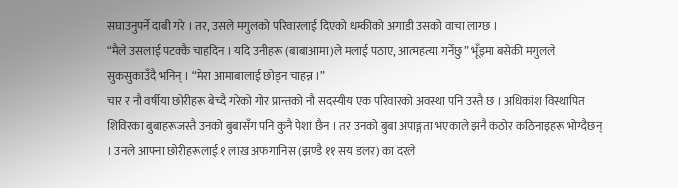सघाउनुपर्ने दाबी गरे । तर, उसले मगुलको परिवारलाई दिएको धम्कीको अगाडी उसको वाचा लाग्छ ।
“मैले उसलाई पटक्कै चाहदिन । यदि उनीहरू (बाबाआमा)ले मलाई पठाए, आत्महत्या गर्नेछु” भूँइमा बसेकी मगुलले सुकसुकाउँदै भनिन् । “मेरा आमाबालाई छोड्न चाहन्न ।”
चार र नौ वर्षीया छोरीहरू बेच्दै गरेको गोर प्रान्तको नौ सदस्यीय एक परिवारको अवस्था पनि उस्तै छ । अधिकांश विस्थापित शिविरका बुबाहरूजस्तै उनको बुबासँग पनि कुनै पेशा छैन । तर उनको बुबा अपाङ्गता भएकाले झनै कठोर कठिनाइहरू भोग्दैछन् । उनले आफ्ना छोरीहरूलाई १ लाख अफगानिस (झण्डै ११ सय डलर) का दरले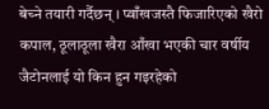बेच्ने तयारी गर्दैछन् । प्वाँखजस्तै फिजारिएको खैरो कपाल, ठूलाठूला खैरा आँखा भएकी चार वर्षीय जैटोनलाई यो किन हुन गइरहेको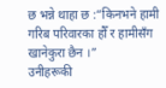छ भन्ने थाहा छ :“किनभने हामी गरिब परिवारका हौँ र हामीसँग खानेकुरा छैन ।”
उनीहरूकी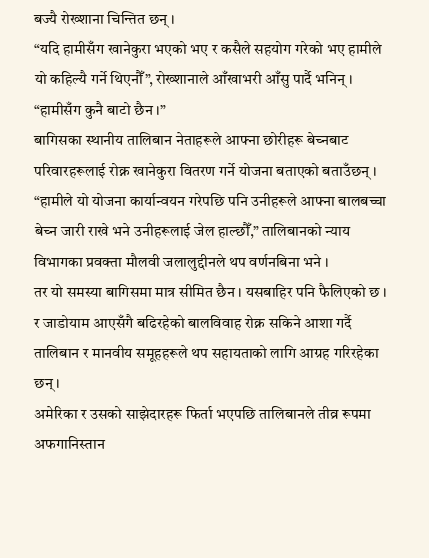बज्यै रोख्शाना चिन्तित छन् ।
“यदि हामीसँग खानेकुरा भएको भए र कसैले सहयोग गरेको भए हामीले यो कहिल्यै गर्ने थिएनौँ”, रोख्शानाले आँखाभरी आँसु पार्दै भनिन् । “हामीसँग कुनै बाटो छैन ।”
बागिसका स्थानीय तालिबान नेताहरूले आफ्ना छोरीहरू बेच्नबाट परिवारहरूलाई रोक्न खानेकुरा वितरण गर्ने योजना बताएको बताउँछन् । “हामीले यो योजना कार्यान्वयन गरेपछि पनि उनीहरूले आफ्ना बालबच्चा बेच्न जारी राखे भने उनीहरूलाई जेल हाल्छौँ,” तालिबानको न्याय विभागका प्रवक्ता मौलवी जलालुद्दीनले थप वर्णनबिना भने ।
तर यो समस्या बागिसमा मात्र सीमित छैन । यसबाहिर पनि फैलिएको छ । र जाडोयाम आएसँगै बढिरहेको बालविवाह रोक्न सकिने आशा गर्दै तालिबान र मानवीय समूहहरूले थप सहायताको लागि आग्रह गरिरहेका छन् ।
अमेरिका र उसको साझेदारहरू फिर्ता भएपछि तालिबानले तीव्र रूपमा अफगानिस्तान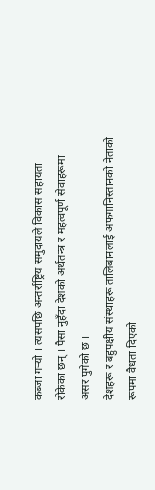कब्जा गर्‍यो । त्यसपछि अन्तर्राष्ट्रिय समुदायले विकास सहायता रोकेका छन् । पैसा नुहँदा देशको अर्थतन्त्र र महत्वपूर्ण सेवाहरूमा असर पुगेको छ ।
देशहरू र बहुपक्षीय संस्थाहरू तालिबानलाई अफगानिस्तानको नेताको रूपमा वैधता दिएको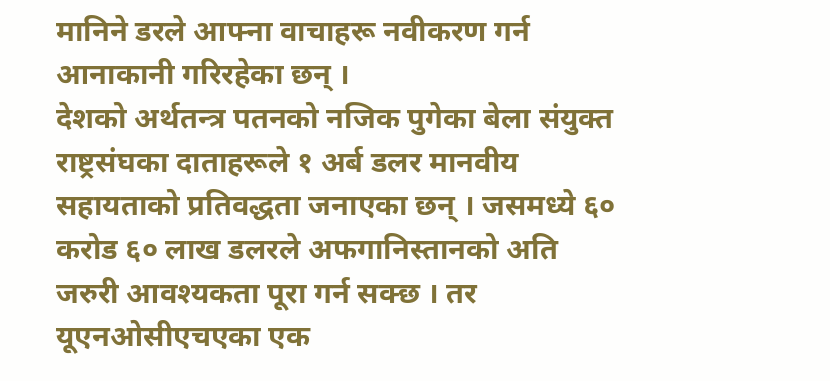मानिने डरले आफ्ना वाचाहरू नवीकरण गर्न आनाकानी गरिरहेका छन् ।
देशको अर्थतन्त्र पतनको नजिक पुगेका बेला संयुक्त राष्ट्रसंघका दाताहरूले १ अर्ब डलर मानवीय सहायताको प्रतिवद्धता जनाएका छन् । जसमध्ये ६० करोड ६० लाख डलरले अफगानिस्तानको अति जरुरी आवश्यकता पूरा गर्न सक्छ । तर  यूएनओसीएचएका एक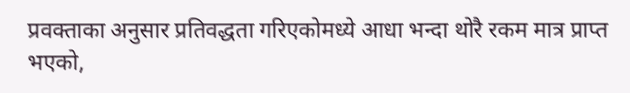प्रवक्ताका अनुसार प्रतिवद्धता गरिएकोमध्ये आधा भन्दा थोरै रकम मात्र प्राप्त भएको,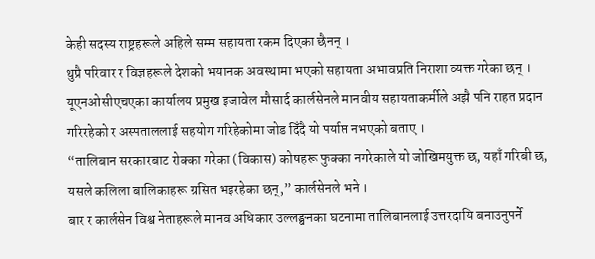केही सदस्य राष्ट्रहरूले अहिले सम्म सहायता रकम दिएका छैनन् ।
थुप्रै परिवार र विज्ञहरूले देशको भयानक अवस्थामा भएको सहायता अभावप्रति निराशा व्यक्त गरेका छन् ।
यूएनओसीएचएका कार्यालय प्रमुख इजावेल मौसार्द कार्लसेनले मानवीय सहायताकर्मीले अझै पनि राहत प्रदान गरिरहेको र अस्पताललाई सहयोग गरिहेकोमा जोड दिँदै यो पर्याप्त नभएको बताए ।
“तालिबान सरकारबाट रोक्का गरेका (विकास) कोषहरू फुक्का नगरेकाले यो जोखिमयुक्त छ, यहाँ गरिबी छ, यसले कलिला बालिकाहरू ग्रसित भइरहेका छन्,” कार्लसेनले भने ।
बार र कार्लसेन विश्व नेताहरूले मानव अधिकार उल्लङ्घनका घटनामा तालिबानलाई उत्तरदायि बनाउनुपर्ने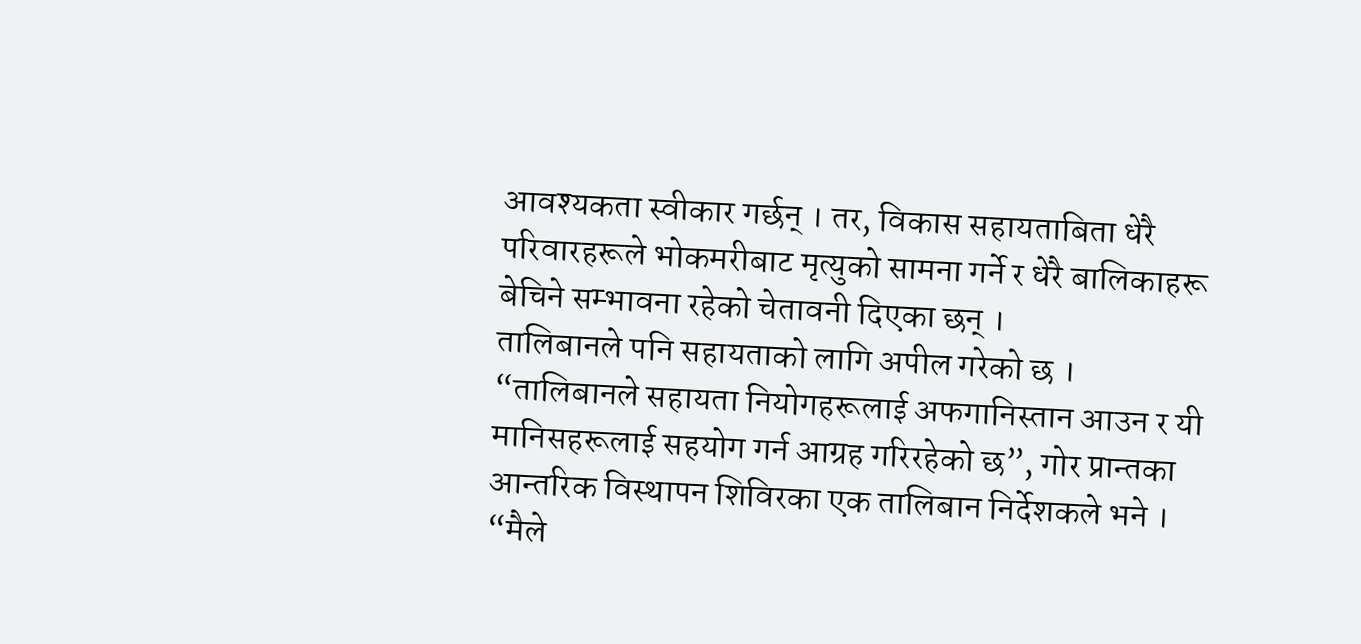आवश्यकता स्वीकार गर्छन् । तर, विकास सहायताबिता धेरै परिवारहरूले भोकमरीबाट मृत्युको सामना गर्ने र धेरै बालिकाहरू बेचिने सम्भावना रहेको चेतावनी दिएका छन् ।
तालिबानले पनि सहायताको लागि अपील गरेको छ । “तालिबानले सहायता नियोगहरूलाई अफगानिस्तान आउन र यी मानिसहरूलाई सहयोग गर्न आग्रह गरिरहेको छ”, गोर प्रान्तका आन्तरिक विस्थापन शिविरका एक तालिबान निर्देशकले भने । “मैले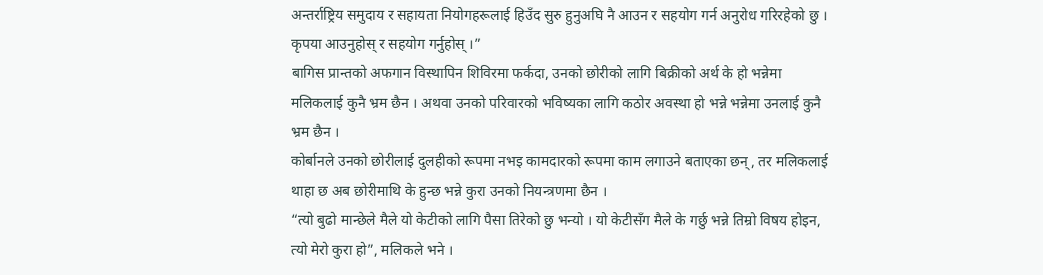अन्तर्राष्ट्रिय समुदाय र सहायता नियोगहरूलाई हिउँद सुरु हुनुअघि नै आउन र सहयोग गर्न अनुरोध गरिरहेको छु । कृपया आउनुहोस् र सहयोग गर्नुहोस् ।”
बागिस प्रान्तको अफगान विस्थापिन शिविरमा फर्कदा, उनको छोरीको लागि बिक्रीको अर्थ के हो भन्नेमा मलिकलाई कुनै भ्रम छैन । अथवा उनको परिवारको भविष्यका लागि कठोर अवस्था हो भन्ने भन्नेमा उनलाई कुनै भ्रम छैन ।
कोर्बानले उनको छोरीलाई दुलहीको रूपमा नभइ कामदारको रूपमा काम लगाउने बताएका छन्, तर मलिकलाई थाहा छ अब छोरीमाथि के हुन्छ भन्ने कुरा उनको नियन्त्रणमा छैन ।
“त्यो बुढो मान्छेले मैले यो केटीको लागि पैसा तिरेको छु भन्यो । यो केटीसँग मैले के गर्छु भन्ने तिम्रो विषय होइन, त्यो मेरो कुरा हो”, मलिकले भने ।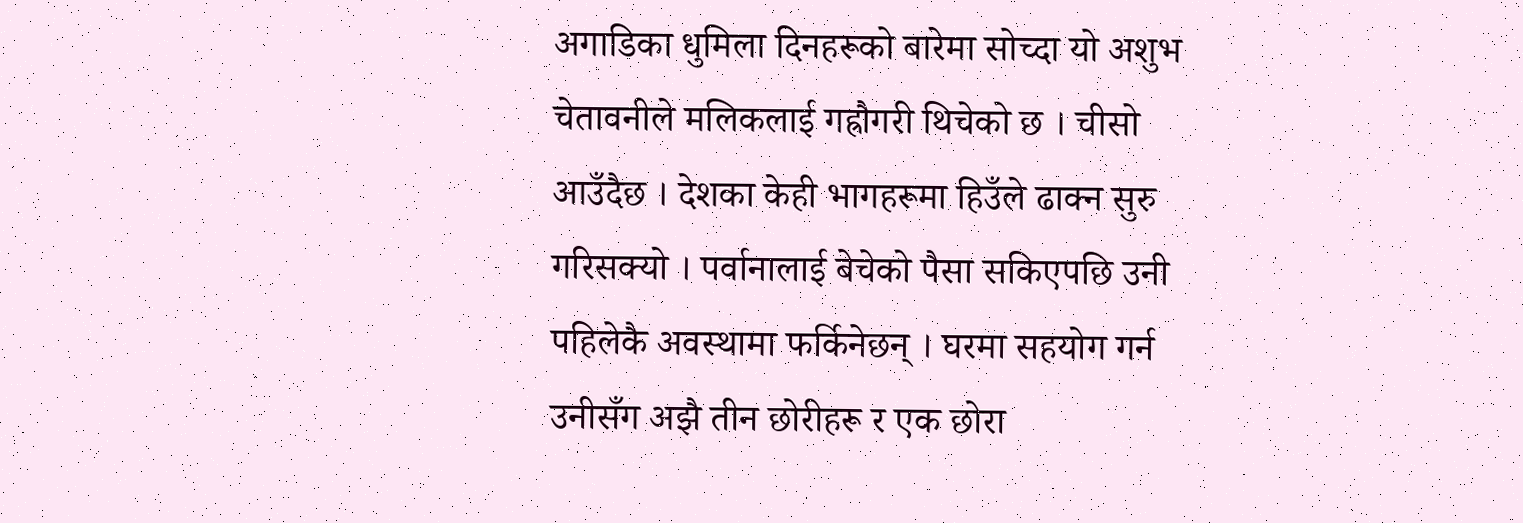अगाडिका धुमिला दिनहरूको बारेमा सोच्दा यो अशुभ चेतावनीले मलिकलाई गह्रौगरी थिचेको छ । चीसो आउँदैछ । देशका केही भागहरूमा हिउँले ढाक्न सुरु गरिसक्यो । पर्वानालाई बेचेको पैसा सकिएपछि उनी पहिलेकै अवस्थामा फर्किनेछन् । घरमा सहयोग गर्न उनीसँग अझै तीन छोरीहरू र एक छोरा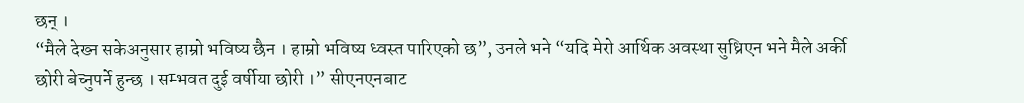छन् ।
“मैले देख्न सकेअनुसार हाम्रो भविष्य छैन । हाम्रो भविष्य ध्वस्त पारिएको छ”, उनले भने “यदि मेरो आर्थिक अवस्था सुध्रिएन भने मैले अर्की छोरी बेच्नुपर्ने हुन्छ । सम्भवत दुई वर्षीया छोरी ।” सीएनएनबाट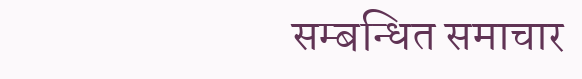सम्बन्धित समाचार